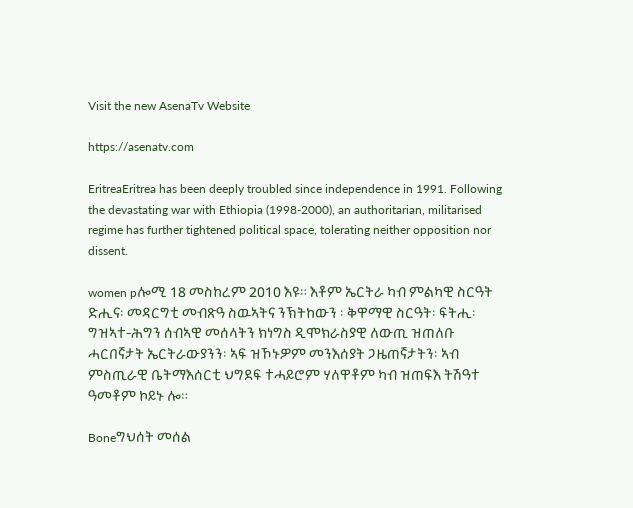Visit the new AsenaTv Website

https://asenatv.com

EritreaEritrea has been deeply troubled since independence in 1991. Following the devastating war with Ethiopia (1998-2000), an authoritarian, militarised regime has further tightened political space, tolerating neither opposition nor dissent.

women pሎሚ 18 መስከረም 2010 እዩ። እቶም ኤርትራ ካብ ምልካዊ ስርዓት ድሒና፡ መዳርግቲ መብጽዓ ስዉኣትና ንኽትከውን ፡ ቅዋማዊ ስርዓት፡ ፍትሒ፡ ግዝኣተ-ሕግን ሰብኣዊ መሰላትን ክነግስ ዲሞክራስያዊ ለውጢ ዝጠለቡ ሓርበኛታት ኤርትራውያንን፡ ኣፍ ዝኾኑዎም መንእሰያት ጋዜጠኛታትን፡ ኣብ ምስጢራዊ ቤትማእሰርቲ ህግደፍ ተሓይሮም ሃለዋቶም ካብ ዝጠፍእ ትሽዓተ ዓመቶም ኮይኑ ሎ።

Boneግህሰት መሰል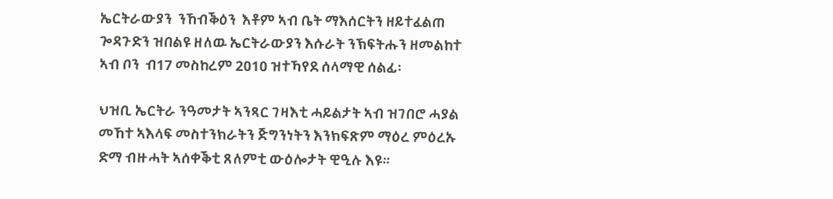ኤርትራውያን  ንኸብቕዕን  እቶም ኣብ ቤት ማእሰርትን ዘይተፈልጠ ጐዳጉድን ዝበልዩ ዘለዉ ኤርትራውያን እሱራት ንኽፍትሑን ዘመልከተ ኣብ ቦን  ብ17 መስከረም 2010 ዝተኻየደ ሰላማዊ ሰልፊ፡

ህዝቢ ኤርትራ ንዓመታት ኣንጻር ገዛእቲ ሓይልታት ኣብ ዝገበሮ ሓያል መኸተ ኣእላፍ መስተንክራትን ጅግንነትን እንክፍጽም ማዕረ ምዕረኡ ድማ ብዙሓት ኣሰቀቕቲ ጸለምቲ ውዕሎታት ዊዒሉ እዩ።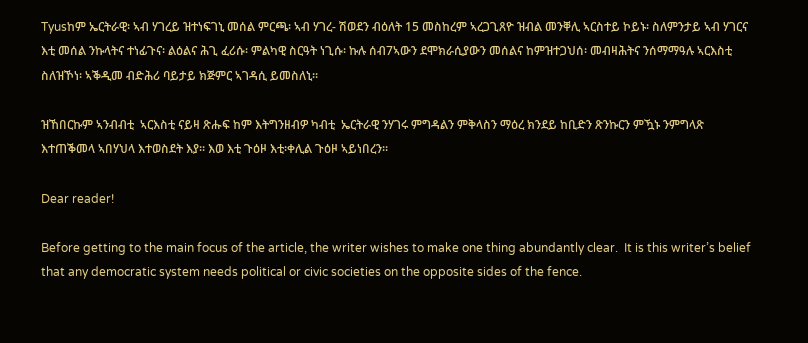Tyusከም ኤርትራዊ፡ ኣብ ሃገረይ ዝተነፍገኒ መሰል ምርጫ፡ ኣብ ሃገረ- ሽወደን ብዕለት 15 መስከረም ኣረጋጊጸዮ ዝብል መንቐሊ ኣርስተይ ኮይኑ፡ ስለምንታይ ኣብ ሃገርና እቲ መሰል ንኩላትና ተነፊጉና፡ ልዕልና ሕጊ ፈሪሱ፡ ምልካዊ ስርዓት ነጊሱ፡ ኩሉ ሰብ7ኣውን ደሞክራሲያውን መሰልና ከምዝተጋህሰ፡ መብዛሕትና ንሰማማዓሉ ኣርእስቲ ስለዝኾነ፡ ኣቕዲመ ብድሕሪ ባይታይ ክጅምር ኣገዳሲ ይመስለኒ።

ዝኸበርኩም ኣንብብቲ  ኣርእስቲ ናይዛ ጽሑፍ ከም እትግንዘብዎ ካብቲ  ኤርትራዊ ንሃገሩ ምግዳልን ምቅላስን ማዕረ ክንደይ ከቢድን ጽንኩርን ምዃኑ ንምግላጽ እተጠቕመላ ኣበሃህላ እተወስደት እያ። እወ እቲ ጉዕዞ እቲ፡ቀሊል ጉዕዞ ኣይነበረን።

Dear reader!

Before getting to the main focus of the article, the writer wishes to make one thing abundantly clear.  It is this writer’s belief that any democratic system needs political or civic societies on the opposite sides of the fence.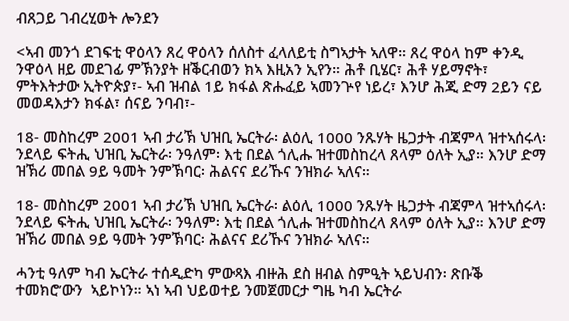ብጸጋይ ገብረሂወት ሎንደን

<ኣብ መንጎ ደገፍቲ ዋዕላን ጸረ ዋዕላን ሰለስተ ፈላለይቲ ስግኣታት ኣለዋ። ጸረ ዋዕላ ከም ቀንዲ ንዋዕላ ዘይ መደገፊ ምኽንያት ዘቕርብወን ክኣ እዚአን ኢየን። ሕቶ ቢሄር፣ ሕቶ ሃይማኖት፣ ምትእትታው ኢትዮጵያ፣- ኣብ ዝብል 1ይ ክፋል ጽሑፈይ ኣመንጕየ ነይረ፣ እንሆ ሕጂ ድማ 2ይን ናይ መወዳእታን ክፋል፣ ሰናይ ንባብ፣-

18- መስከረም 2001 ኣብ ታሪኽ ህዝቢ ኤርትራ፡ ልዕሊ 1000 ንጹሃት ዜጋታት ብጃምላ ዝተኣሰሩላ፡ ንደላይ ፍትሒ ህዝቢ ኤርትራ፡ ንዓለም፡ እቲ በደል ጎሊሑ ዝተመስከረላ ጸላም ዕለት ኢያ። እንሆ ድማ ዝኽሪ መበል 9ይ ዓመት ንምኽባር፡ ሕልናና ደሪኹና ንዝክራ ኣለና።

18- መስከረም 2001 ኣብ ታሪኽ ህዝቢ ኤርትራ፡ ልዕሊ 1000 ንጹሃት ዜጋታት ብጃምላ ዝተኣሰሩላ፡ ንደላይ ፍትሒ ህዝቢ ኤርትራ፡ ንዓለም፡ እቲ በደል ጎሊሑ ዝተመስከረላ ጸላም ዕለት ኢያ። እንሆ ድማ ዝኽሪ መበል 9ይ ዓመት ንምኽባር፡ ሕልናና ደሪኹና ንዝክራ ኣለና።

ሓንቲ ዓለም ካብ ኤርትራ ተሰዲድካ ምውጻእ ብዙሕ ደስ ዘብል ስምዒት ኣይህብን፡ ጽቡቕ ተመክሮ’ውን  ኣይኮነን። ኣነ ኣብ ህይወተይ ንመጀመርታ ግዜ ካብ ኤርትራ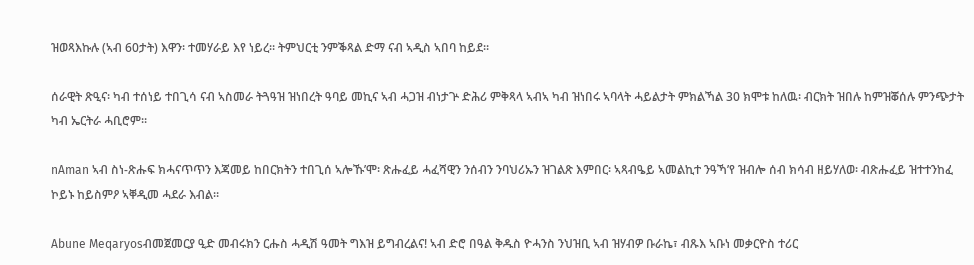ዝወጻእኩሉ (ኣብ 60ታት) እዋን፡ ተመሃራይ እየ ነይረ። ትምህርቲ ንምቕጻል ድማ ናብ ኣዲስ ኣበባ ከይደ።

ሰራዊት ጽዒና፡ ካብ ተሰነይ ተበጊሳ ናብ ኣስመራ ትጓዓዝ ዝነበረት ዓባይ መኪና ኣብ ሓጋዝ ብነታጕ ድሕሪ ምቅጻላ ኣብኣ ካብ ዝነበሩ ኣባላት ሓይልታት ምክልኻል 30 ክሞቱ ከለዉ፡ ብርክት ዝበሉ ከምዝቖሰሉ ምንጭታት ካብ ኤርትራ ሓቢሮም።

nAman ኣብ ስነ-ጽሑፍ ክሓናጥጥን እጃመይ ከበርክትን ተበጊሰ ኣሎኹ’ሞ፡ ጽሑፈይ ሓፈሻዊን ንሰብን ንባህሪኡን ዝገልጽ እምበር፡ ኣጻብዔይ ኣመልኪተ ንዓኻ’የ ዝብሎ ሰብ ክሳብ ዘይሃለወ፡ ብጽሑፈይ ዝተተንከፈ ኮይኑ ከይስምዖ ኣቐዲመ ሓደራ እብል።

Abune Meqaryosብመጀመርያ ዒድ መብሩክን ርሑስ ሓዲሽ ዓመት ግእዝ ይግብረልና! ኣብ ድሮ በዓል ቅዱስ ዮሓንስ ንህዝቢ ኣብ ዝሃብዎ ቡራኬ፣ ብጹእ ኣቡነ መቃርዮስ ተሪር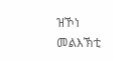ዝኾነ መልእኽቲ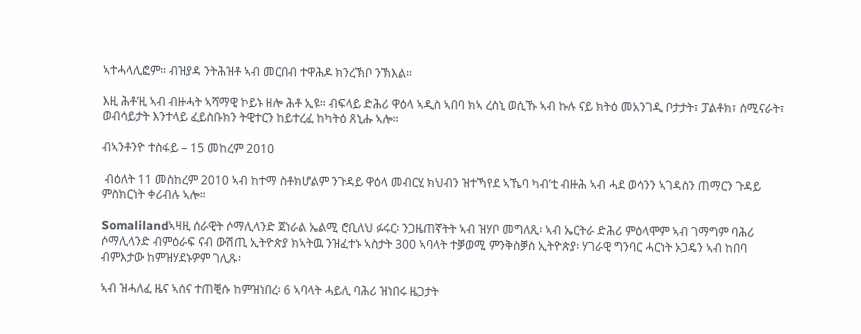ኣተሓላሊፎም። ብዝያዳ ንትሕዝቶ ኣብ መርበብ ተዋሕዶ ክንረኽቦ ንኽእል።

እዚ ሕቶ’ዚ ኣብ ብዙሓት ኣሻማዊ ኮይኑ ዘሎ ሕቶ ኢዩ። ብፍላይ ድሕሪ ዋዕላ ኣዲስ ኣበባ ክኣ ረስኒ ወሲኹ ኣብ ኩሉ ናይ ክትዕ መአንገዲ ቦታታት፣ ፓልቶክ፣ ሰሚናራት፣ ወብሳይታት እንተላይ ፈይስቡክን ትዊተርን ከይተረፈ ከካትዕ ጸኒሑ ኣሎ።

ብኣንቶንዮ ተስፋይ – 15 መከረም 2010

 ብዕለት 11 መስከረም 2010 ኣብ ከተማ ስቶክሆልም ንጉዳይ ዋዕላ መብርሂ ክህብን ዝተኻየደ ኣኼባ ካብ’ቲ ብዙሕ ኣብ ሓደ ወሳንን ኣገዳስን ጠማርን ጉዳይ ምስክርነት ቀሪብሉ ኣሎ።

Somalilandኣዛዚ ሰራዊት ሶማሊላንድ ጀነራል ኤልሚ ሮቢለህ ፉሩር፡ ንጋዜጠኛትት ኣብ ዝሃቦ መግለጺ፡ ኣብ ኤርትራ ድሕሪ ምዕላሞም ኣብ ገማግም ባሕሪ ሶማሊላንድ ብምዕራፍ ናብ ውሽጢ ኢትዮጵያ ክኣትዉ ንዝፈተኑ ኣስታት 300 ኣባላት ተቓወሚ ምንቅስቓስ ኢትዮጵያ፡ ሃገራዊ ግንባር ሓርነት ኦጋዴን ኣብ ከበባ ብምእታው ከምዝሃደኑዎም ገሊጹ፡

ኣብ ዝሓለፈ ዜና ኣሰና ተጠቒሱ ከምዝነበረ፡ 6 ኣባላት ሓይሊ ባሕሪ ዝነበሩ ዜጋታት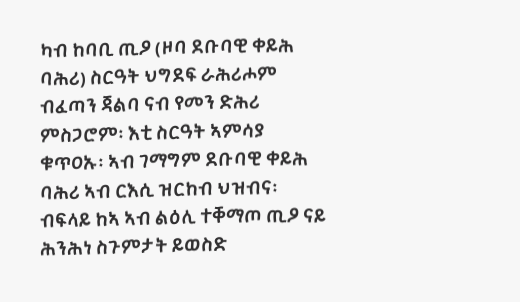ካብ ከባቢ ጢዖ (ዞባ ደቡባዊ ቀይሕ ባሕሪ) ስርዓት ህግደፍ ራሕሪሖም ብፈጣን ጃልባ ናብ የመን ድሕሪ ምስጋሮም፡ እቲ ስርዓት ኣምሳያ ቁጥዐኡ፡ ኣብ ገማግም ደቡባዊ ቀይሕ ባሕሪ ኣብ ርእሲ ዝርከብ ህዝብና፡ ብፍላይ ከኣ ኣብ ልዕሊ ተቐማጦ ጢዖ ናይ ሕንሕነ ስጉምታት ይወስድ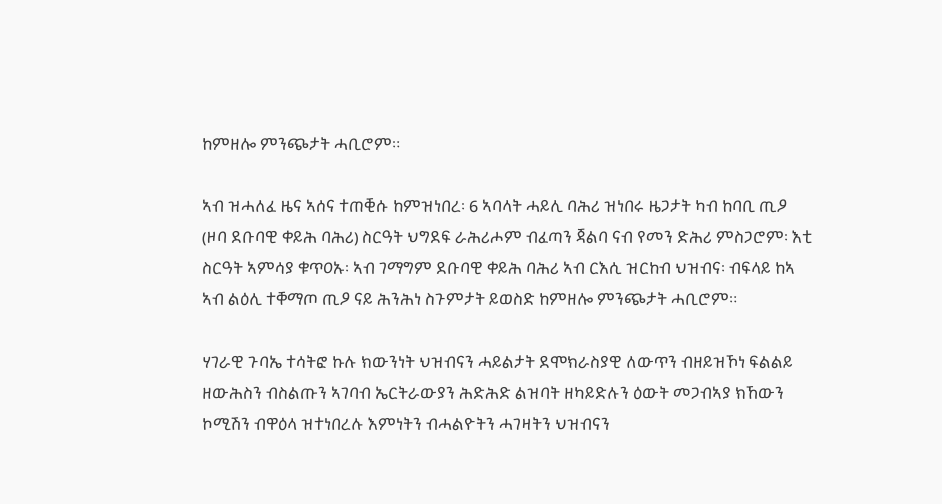ከምዘሎ ምንጭታት ሓቢሮም።

ኣብ ዝሓለፈ ዜና ኣሰና ተጠቒሱ ከምዝነበረ፡ 6 ኣባላት ሓይሊ ባሕሪ ዝነበሩ ዜጋታት ካብ ከባቢ ጢዖ (ዞባ ደቡባዊ ቀይሕ ባሕሪ) ስርዓት ህግደፍ ራሕሪሖም ብፈጣን ጃልባ ናብ የመን ድሕሪ ምስጋሮም፡ እቲ ስርዓት ኣምሳያ ቁጥዐኡ፡ ኣብ ገማግም ደቡባዊ ቀይሕ ባሕሪ ኣብ ርእሲ ዝርከብ ህዝብና፡ ብፍላይ ከኣ ኣብ ልዕሊ ተቐማጦ ጢዖ ናይ ሕንሕነ ስጉምታት ይወስድ ከምዘሎ ምንጭታት ሓቢሮም።

ሃገራዊ ጉባኤ ተሳትፎ ኩሉ ክውንነት ህዝብናን ሓይልታት ደሞክራስያዊ ለውጥን ብዘይዝኾነ ፍልልይ ዘውሕስን ብስልጡን ኣገባብ ኤርትራውያን ሕድሕድ ልዝባት ዘካይድሉን ዕውት መጋብኣያ ክኸውን ኮሚሽን ብዋዕላ ዝተነበረሉ እምነትን ብሓልዮትን ሓገዛትን ህዝብናን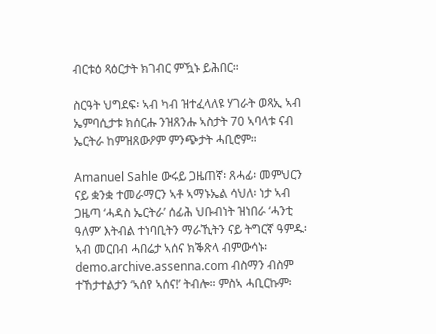ብርቱዕ ጻዕርታት ክገብር ምዃኑ ይሕበር።

ስርዓት ህግደፍ፡ ኣብ ካብ ዝተፈላለዩ ሃገራት ወጻኢ ኣብ ኤምባሲታቱ ክሰርሑ ንዝጸንሑ ኣስታት 70 ኣባላቱ ናብ ኤርትራ ከምዝጸውዖም ምንጭታት ሓቢሮም።

Amanuel Sahle ውሩይ ጋዜጠኛ፡ ጸሓፊ፡ መምህርን ናይ ቋንቋ ተመራማርን ኣቶ ኣማኑኤል ሳህለ፡ ነታ ኣብ ጋዜጣ ‘ሓዳስ ኤርትራ’ ሰፊሕ ህቡብነት ዝነበራ ‘ሓንቲ ዓለም’ እትብል ተነባቢትን ማራኺትን ናይ ትግርኛ ዓምዱ፡ ኣብ መርበብ ሓበሬታ ኣሰና ክቕጽላ ብምውሳኑ፡ demo.archive.assenna.com ብስማን ብስም ተኸታተልታን ‘ኣሰየ ኣሰና!’ ትብሎ። ምስኣ ሓቢርኩም፡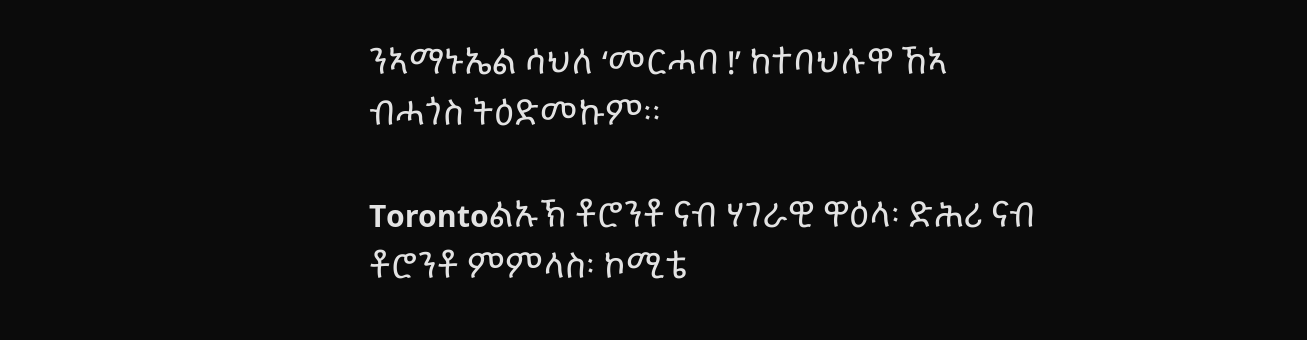ንኣማኑኤል ሳህለ ‘መርሓባ !’ ከተባህሉዋ ኸኣ ብሓጎስ ትዕድመኩም።

Torontoልኡኽ ቶሮንቶ ናብ ሃገራዊ ዋዕላ፡ ድሕሪ ናብ ቶሮንቶ ምምላስ፡ ኮሚቴ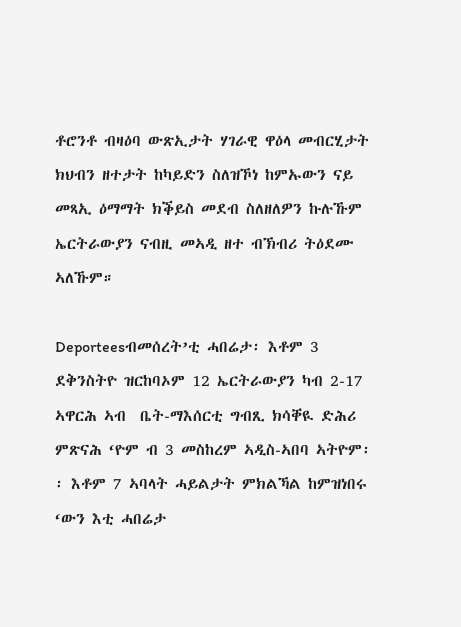ቶሮንቶ ብዛዕባ ውጽኢታት ሃገራዊ ዋዕላ መብርሂታት ክህብን ዘተታት ከካይድን ስለዝኾነ ከምኡውን ናይ መጻኢ ዕማማት ክቕይስ መደብ ስለዘለዎን ኩሉኹም ኤርትራውያን ናብዚ መኣዲ ዘተ ብኽብሪ ትዕደሙ ኣለኹም።

Deporteesብመሰረት’ቲ ሓበሬታ፡ እቶም 3 ደቅንስትዮ ዝርከባኦም 12 ኤርትራውያን ካብ 2-17 ኣዋርሕ ኣብ  ቤት-ማእሰርቲ ግብጺ ክሳቐዪ ድሕሪ ምጽናሕ ‘ዮም ብ 3 መስከረም ኣዲስ-ኣበባ ኣትዮም፡፡ እቶም 7 ኣባላት ሓይልታት ምክልኻል ከምዝነበሩ ‘ውን እቲ ሓበሬታ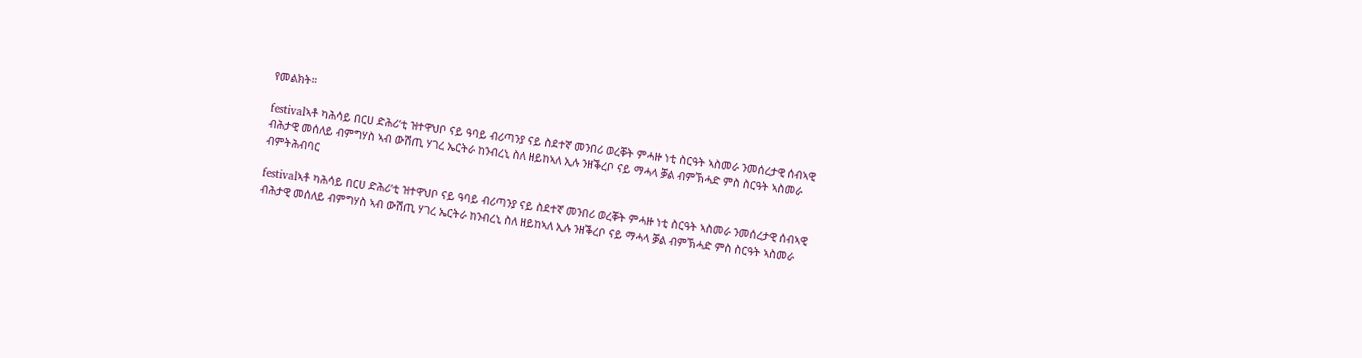የመልክት።

festivalኣቶ ካሕሳይ በርሀ ድሕሪ’ቲ ዝተዋህቦ ናይ ዓባይ ብሪጣንያ ናይ ስደተኛ መንበሪ ወረቐት ምሓዙ ነቲ ስርዓት ኣስመራ ንመሰረታዊ ሰብኣዊ ብሕታዊ መሰለይ ብምግሃስ ኣብ ውሽጢ ሃገረ ኤርትራ ከንብረኒ ስለ ዘይከኣለ ኢሉ ንዘቕረቦ ናይ ማሓላ ቓል ብምኽሓድ ምስ ስርዓት ኣስመራ ብምትሕብባር

festivalኣቶ ካሕሳይ በርሀ ድሕሪ’ቲ ዝተዋህቦ ናይ ዓባይ ብሪጣንያ ናይ ስደተኛ መንበሪ ወረቐት ምሓዙ ነቲ ስርዓት ኣስመራ ንመሰረታዊ ሰብኣዊ ብሕታዊ መሰለይ ብምግሃስ ኣብ ውሽጢ ሃገረ ኤርትራ ከንብረኒ ስለ ዘይከኣለ ኢሉ ንዘቕረቦ ናይ ማሓላ ቓል ብምኽሓድ ምስ ስርዓት ኣስመራ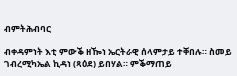ብምትሕብባር

ብቀዳምነት እቲ ምውቕ ዘዀነ ኤርትራዊ ሰላምታይ ተቐበሉ። ስመይ ገብረሚካኤል ኪዳነ (ጻዕደ) ይበሃል። ምቕማጠይ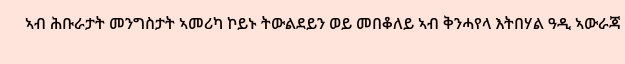ኣብ ሕቡራታት መንግስታት ኣመሪካ ኮይኑ ትውልደይን ወይ መበቆለይ ኣብ ቅንሓየላ እትበሃል ዓዲ ኣውራጃ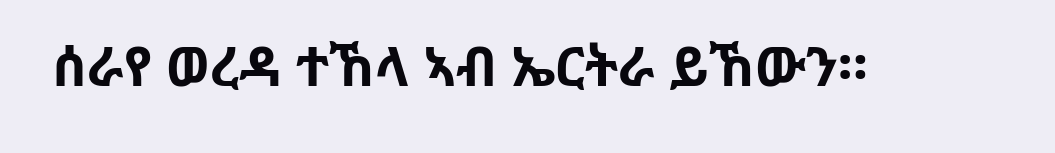ሰራየ ወረዳ ተኸላ ኣብ ኤርትራ ይኸውን።